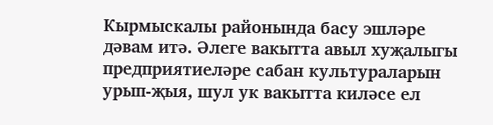Кырмыскалы районында басу эшләре дәвам итә. Әлеге вакытта авыл хуҗалыгы предприятиеләре сабан культураларын урып-җыя, шул ук вакытта киләсе ел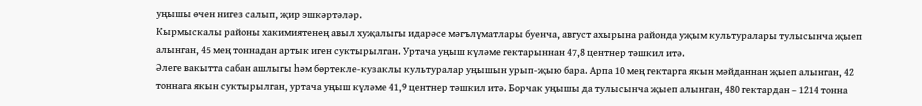уңышы өчен нигез салып, җир эшкәртәләр.
Кырмыскалы районы хакимиятенең авыл хуҗалыгы идарәсе мәгълүматлары буенча, август ахырына районда уҗым культуралары тулысынча җыеп алынган, 45 мең тоннадан артык иген суктырылган. Уртача уңыш күләме гектарыннан 47,8 центнер тәшкил итә.
Әлеге вакытта сабан ашлыгы һәм бөртекле-кузаклы культуралар уңышын урып-җыю бара. Арпа 10 мең гектарга якын мәйданнан җыеп алынган, 42 тоннага якын суктырылган, уртача уңыш күләме 41,9 центнер тәшкил итә. Борчак уңышы да тулысынча җыеп алынган, 480 гектардан – 1214 тонна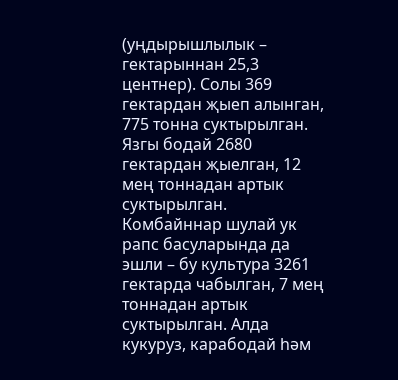(уңдырышлылык – гектарыннан 25,3 центнер). Солы 369 гектардан җыеп алынган, 775 тонна суктырылган. Язгы бодай 2680 гектардан җыелган, 12 мең тоннадан артык суктырылган. Комбайннар шулай ук рапс басуларында да эшли – бу культура 3261 гектарда чабылган, 7 мең тоннадан артык суктырылган. Алда кукуруз, карабодай һәм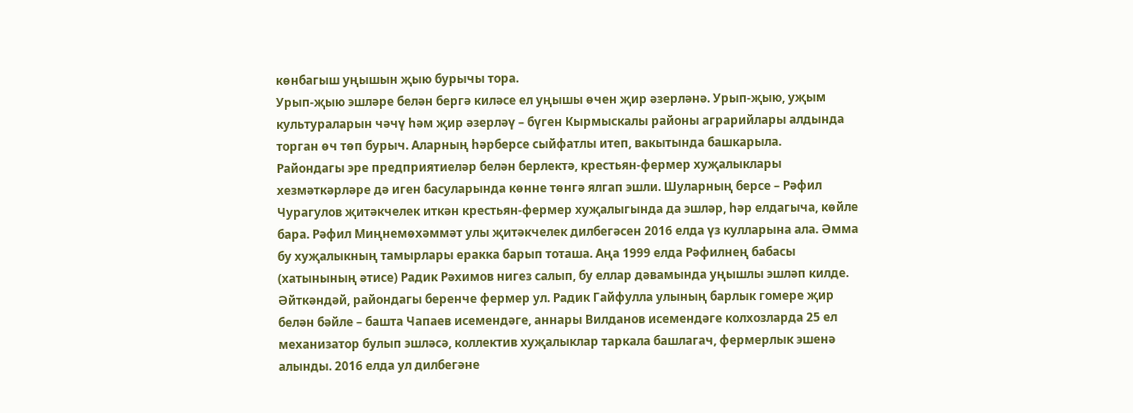көнбагыш уңышын җыю бурычы тора.
Урып-җыю эшләре белән бергә киләсе ел уңышы өчен җир әзерләнә. Урып-җыю, уҗым культураларын чәчү һәм җир әзерләү – бүген Кырмыскалы районы аграрийлары алдында торган өч төп бурыч. Аларның һәрберсе сыйфатлы итеп, вакытында башкарыла.
Райондагы эре предприятиеләр белән берлектә, крестьян-фермер хуҗалыклары хезмәткәрләре дә иген басуларында көнне төнгә ялгап эшли. Шуларның берсе – Рәфил Чурагулов җитәкчелек иткән крестьян-фермер хуҗалыгында да эшләр, һәр елдагыча, көйле бара. Рәфил Миңнемөхәммәт улы җитәкчелек дилбегәсен 2016 елда үз кулларына ала. Әмма бу хуҗалыкның тамырлары еракка барып тоташа. Аңа 1999 елда Рәфилнең бабасы (хатынының әтисе) Радик Рәхимов нигез салып, бу еллар дәвамында уңышлы эшләп килде. Әйткәндәй, райондагы беренче фермер ул. Радик Гайфулла улының барлык гомере җир белән бәйле – башта Чапаев исемендәге, аннары Вилданов исемендәге колхозларда 25 ел механизатор булып эшләсә, коллектив хуҗалыклар таркала башлагач, фермерлык эшенә алынды. 2016 елда ул дилбегәне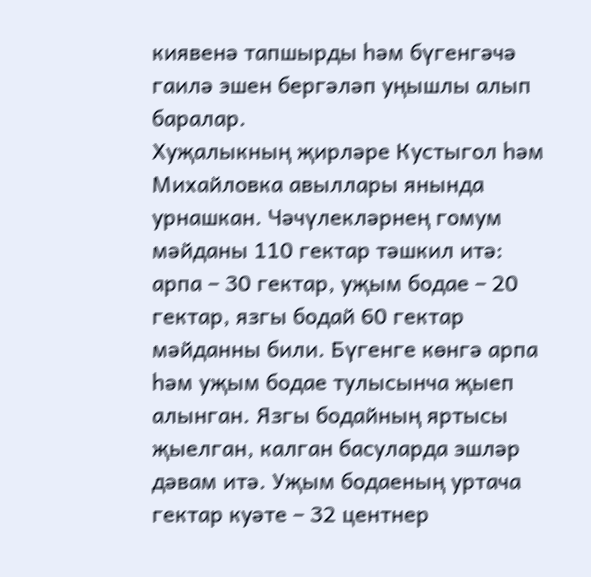киявенә тапшырды һәм бүгенгәчә гаилә эшен бергәләп уңышлы алып баралар.
Хуҗалыкның җирләре Кустыгол һәм Михайловка авыллары янында урнашкан. Чәчүлекләрнең гомум мәйданы 110 гектар тәшкил итә: арпа – 30 гектар, уҗым бодае – 20 гектар, язгы бодай 60 гектар мәйданны били. Бүгенге көнгә арпа һәм уҗым бодае тулысынча җыеп алынган. Язгы бодайның яртысы җыелган, калган басуларда эшләр дәвам итә. Уҗым бодаеның уртача гектар куәте – 32 центнер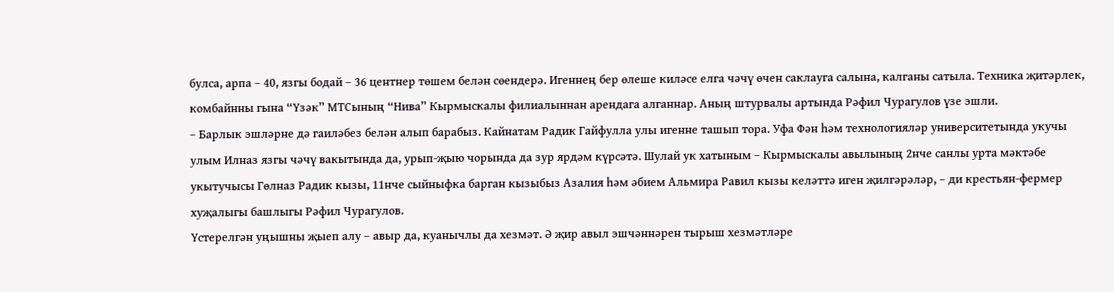булса, арпа – 40, язгы бодай – 36 центнер төшем белән сөендерә. Игеннең бер өлеше киләсе елга чәчү өчен саклауга салына, калганы сатыла. Техника җитәрлек, комбайнны гына “Үзәк” МТСының “Нива” Кырмыскалы филиалыннан арендага алганнар. Аның штурвалы артында Рәфил Чурагулов үзе эшли.
– Барлык эшләрне дә гаиләбез белән алып барабыз. Кайнатам Радик Гайфулла улы игенне ташып тора. Уфа Фән һәм технологияләр университетында укучы улым Илназ язгы чәчү вакытында да, урып-җыю чорында да зур ярдәм күрсәтә. Шулай ук хатыным – Кырмыскалы авылының 2нче санлы урта мәктәбе укытучысы Гөлназ Радик кызы, 11нче сыйныфка барган кызыбыз Азалия һәм әбием Альмира Равил кызы келәттә иген җилгәрәләр, – ди крестьян-фермер хуҗалыгы башлыгы Рәфил Чурагулов.
Үстерелгән уңышны җыеп алу – авыр да, куанычлы да хезмәт. Ә җир авыл эшчәннәрен тырыш хезмәтләре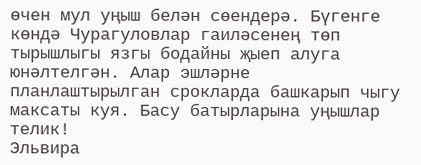өчен мул уңыш белән сөендерә. Бүгенге көндә Чурагуловлар гаиләсенең төп тырышлыгы язгы бодайны җыеп алуга юнәлтелгән. Алар эшләрне планлаштырылган срокларда башкарып чыгу максаты куя. Басу батырларына уңышлар телик!
Эльвира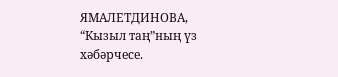ЯМАЛЕТДИНОВА,
“Кызыл таң”ның үз хәбәрчесе.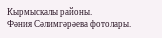Кырмыскалы районы.
Фәния Сәлимгәрәева фотолары.